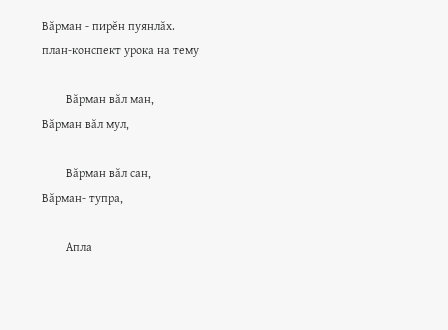Вăрман - пирĕн пуянлăх.
план-конспект урока на тему

        Вăрман вăл ман,                           Вăрман вăл мул,

        Вăрман вăл сан,                            Вăрман- тупра,

        Апла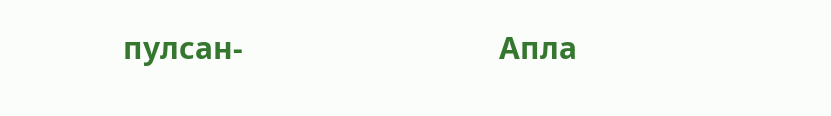пулсан-                                Апла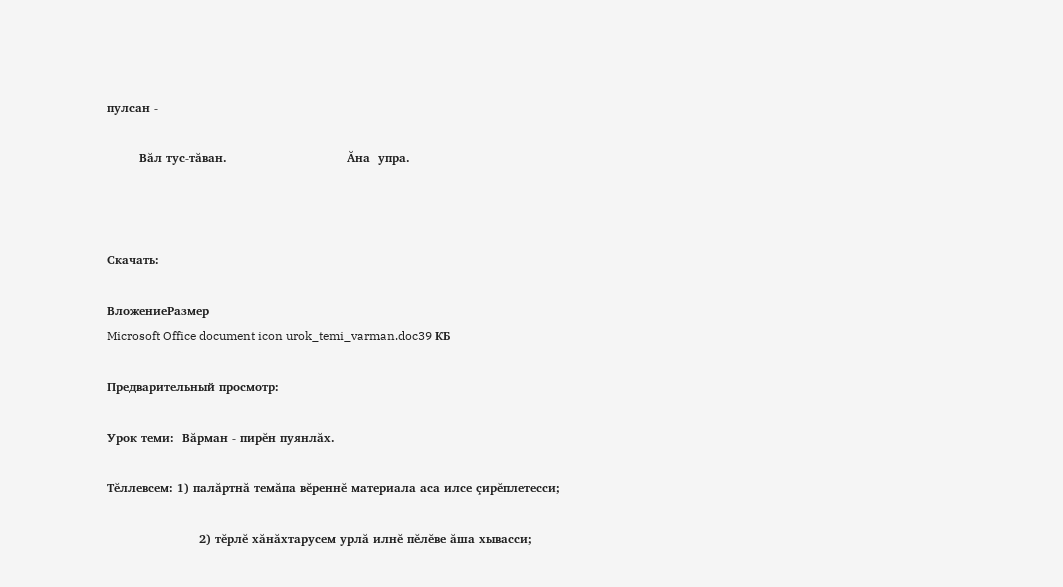пулсан -

        Вăл тус-тăван.                              Ăна  упра.



Скачать:

ВложениеРазмер
Microsoft Office document icon urok_temi_varman.doc39 КБ

Предварительный просмотр:

Урок теми:  Вăрман - пирĕн пуянлăх.

Тĕллевсем: 1) палăртнă темăпа вĕреннĕ материала аса илсе çирĕплетесси;

                       2) тĕрлĕ хăнăхтарусем урлă илнĕ пĕлĕве ăша хывасси;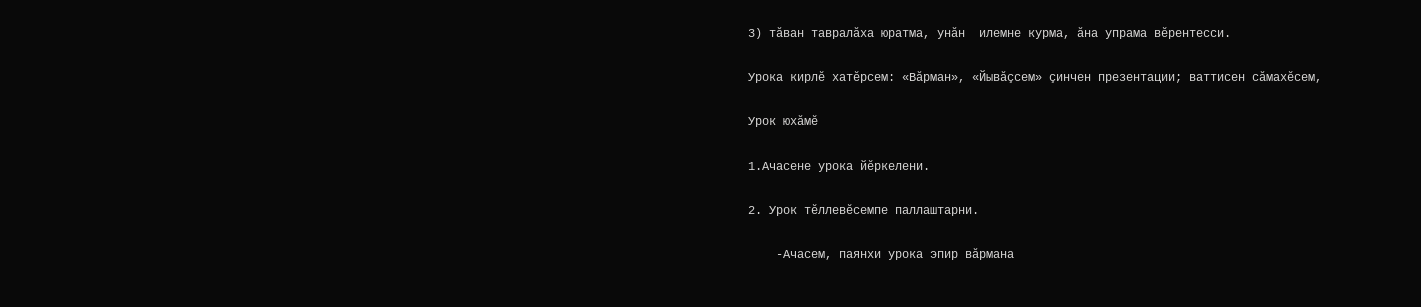3) тăван тавралăха юратма, унăн  илемне курма, ăна упрама вĕрентесси.

Урока кирлĕ хатĕрсем: «Вăрман», «Йывăçсем» çинчен презентации; ваттисен сăмахĕсем,

Урок юхăмĕ

1.Ачасене урока йĕркелени.

2. Урок тĕллевĕсемпе паллаштарни.

    -Ачасем, паянхи урока эпир вăрмана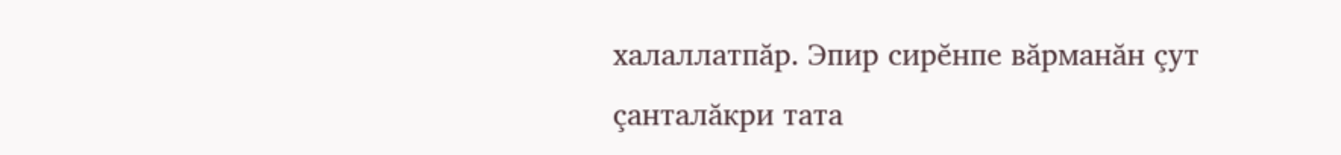халаллатпăр. Эпир сирĕнпе вăрманăн çут çанталăкри тата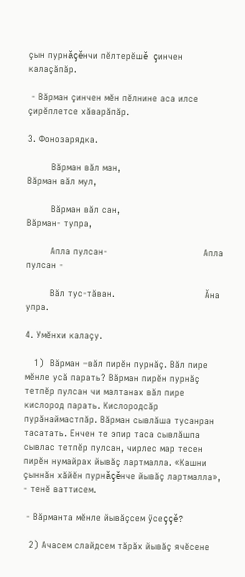çын пурнăçĕнчи пĕлтерĕшĕ çинчен калаçăпăр.

 - Вăрман çинчен мĕн пĕлнине аса илсе çирĕплетсе хăварăпăр.

3. Фонозарядка.

        Вăрман вăл ман,                           Вăрман вăл мул,

        Вăрман вăл сан,                            Вăрман- тупра,

        Апла пулсан-                                Апла пулсан -

        Вăл тус-тăван.                              Ăна  упра.

4. Умĕнхи калаçу.

   1)  Вăрман –вăл пирĕн пурнăç. Вăл пире мĕнле усă парать? Вăрман пирĕн пурнăç тетпĕр пулсан чи малтанах вăл пире кислород парать. Кислородсăр пурăнаймастпăр. Вăрман сывлăша тусанран тасатать. Енчен те эпир таса сывлăшпа сывлас тетпĕр пулсан, чирлес мар тесен пирĕн нумайрах йывăç лартмалла. «Кашни çыннăн хăйĕн пурнăçĕнче йывăç лартмалла», - тенĕ ваттисем.

 - Вăрманта мĕнле йывăçсем ÿсеççĕ?

  2) Ачасем слайдсем тăрăх йывăç ячĕсене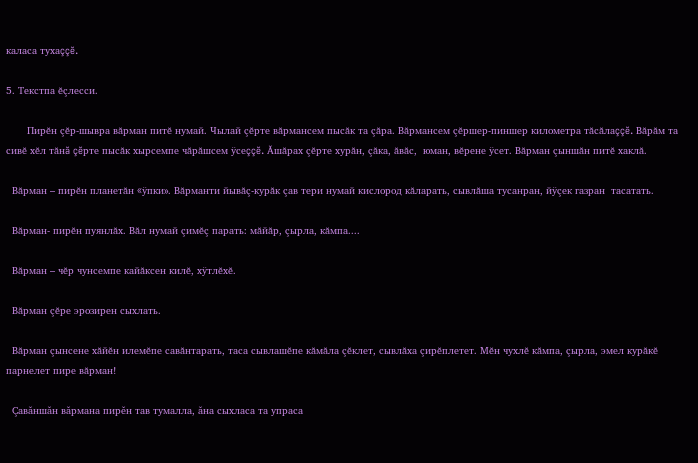каласа тухаççĕ.

5. Текстпа ĕçлесси.

       Пирĕн çĕр-шывра вăрман питĕ нумай. Чылай çĕрте вăрмансем пысăк та çăра. Вăрмансем çĕршер-пиншер километра тăсăлаççĕ. Вăрăм та сивĕ хĕл тăнă çĕрте пысăк хырсемпе чăрăшсем ÿсеççĕ. Ăшăрах çĕрте хурăн, çăка, ăвăс,  юман, вĕрене ÿсет. Вăрман çыншăн питĕ хаклă.

  Вăрман – пирĕн планетăн «ÿпки». Вăрманти йывăç-курăк çав тери нумай кислород кăларать, сывлăша тусанран, йÿçек газран  тасатать.

  Вăрман- пирĕн пуянлăх. Вăл нумай çимĕç парать: мăйăр, çырла, кăмпа....

  Вăрман – чĕр чунсемпе кайăксен килĕ, хÿтлĕхĕ.

  Вăрман çĕре эрозирен сыхлать.

  Вăрман çынсене хăйĕн илемĕпе савăнтарать, таса сывлашĕпе кăмăла çĕклет, сывлăха çирĕплетет. Мĕн чухлĕ кăмпа, çырла, эмел курăкĕ парнелет пире вăрман!

  Çавǎншǎн вǎрмана пирěн тав тумалла, ǎна сыхласа та упраса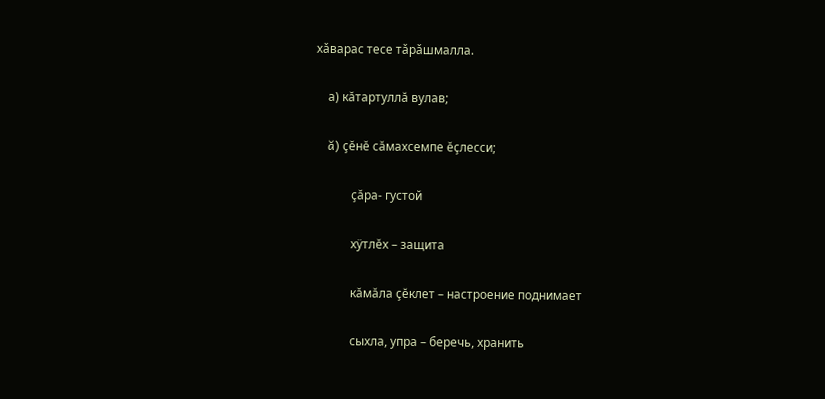хǎварас тесе тǎрǎшмалла.

    а) кăтартуллă вулав;

    ă) çĕнĕ сăмахсемпе ĕçлесси;

            çăра- густой

            хÿтлĕх – защита

            кăмăла çĕклет – настроение поднимает

            сыхла, упра – беречь, хранить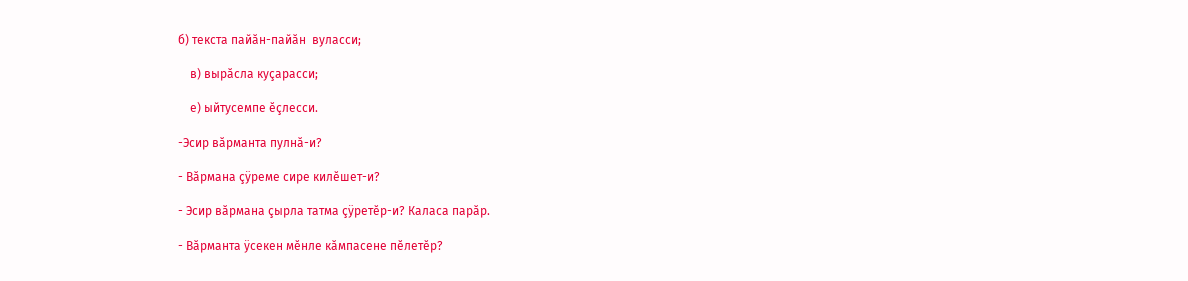б) текста пайăн-пайăн  вуласси;

    в) вырăсла куçарасси;

    е) ыйтусемпе ĕçлесси.

-Эсир вăрманта пулнă-и?

- Вăрмана çÿреме сире килĕшет-и?

- Эсир вăрмана çырла татма çÿретĕр-и? Каласа парăр.

- Вăрманта ÿсекен мĕнле кăмпасене пĕлетĕр?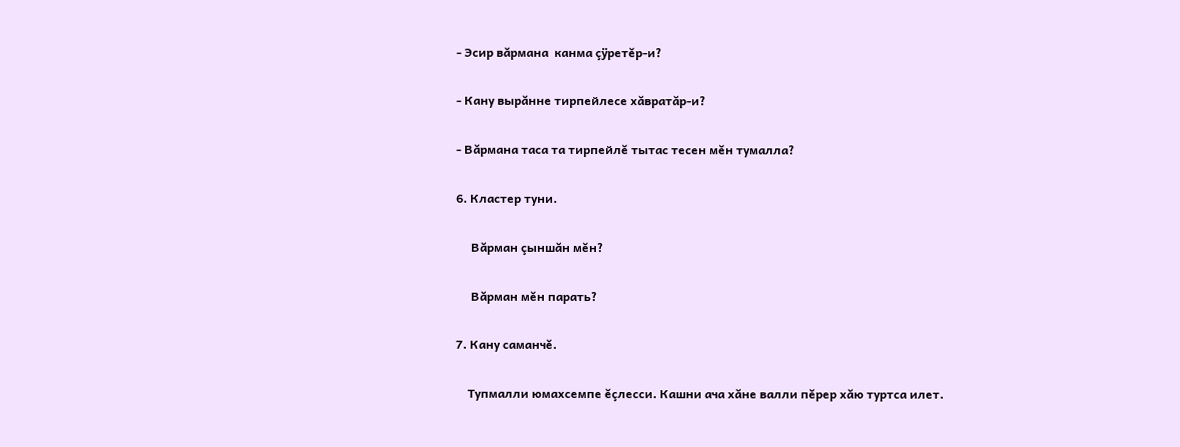- Эсир вăрмана  канма çÿретĕр-и?

- Кану вырăнне тирпейлесе хăвратăр-и?

- Вăрмана таса та тирпейлĕ тытас тесен мĕн тумалла?

6. Кластер туни.

     Вăрман çыншăн мĕн?

     Вăрман мĕн парать?

7. Кану саманчĕ.

    Тупмалли юмахсемпе ĕçлесси. Кашни ача хăне валли пĕрер хăю туртса илет.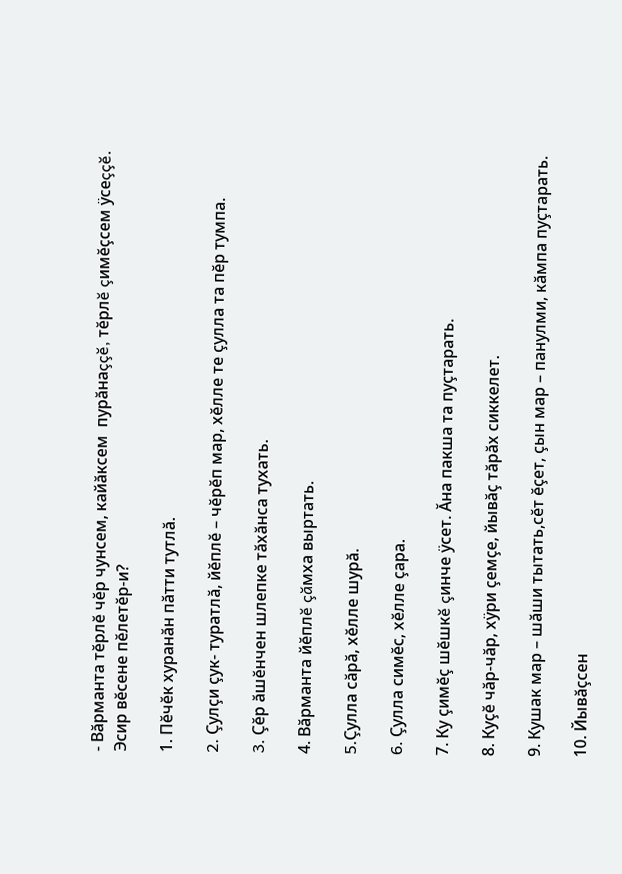- Вăрманта тĕрлĕ чĕр чунсем, кайăксем  пурăнаççĕ, тĕрлĕ çимĕçсем ÿсеççĕ. Эсир вĕсене пĕлетĕр-и?

1. Пĕчĕк хуранăн пăтти тутлă.

2. Çулçи çук- туратлă, йĕплĕ – чĕрĕп мар, хĕлле те çулла та пĕр тумпа.

3. Çĕр ăшĕнчен шлепке тăхăнса тухать.

4. Вăрманта йĕплĕ çăмха выртать.

5.Çулла сăрă, хĕлле шурă.

6. Çулла симĕс, хĕлле çара.

7. Ку çимĕç шĕшкĕ çинче ÿсет. Ăна пакша та пуçтарать.

8. Куçĕ чăр-чăр, хÿри çемçе, йывăç тăрăх сиккелет.

9. Кушак мар – шăши тытать,сĕт ĕçет, çын мар – панулми, кăмпа пуçтарать.

10. Йывăçсен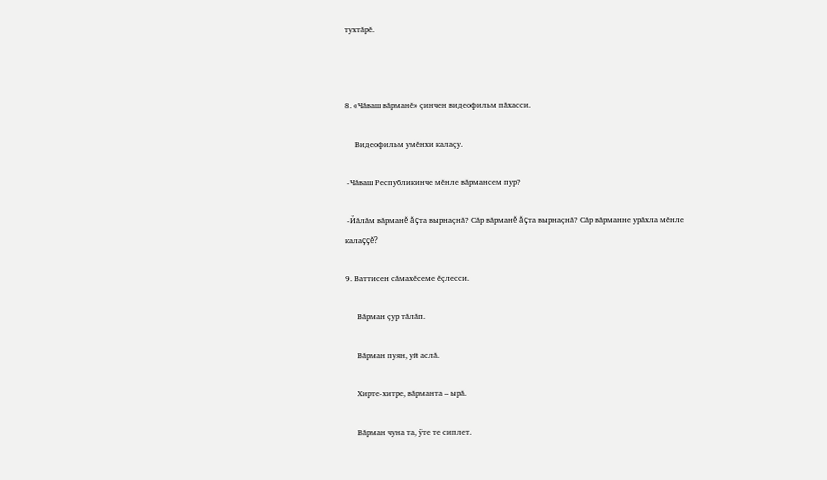тухтăрĕ.



8. «Чăваш вăрманĕ» çинчен видеофильм пăхасси.

     Видеофильм умĕнхи калаçу.

 -Чăваш Республикинче мĕнле вăрмансем пур?

 -Йăлăм вăрманĕ ăçта вырнаçнă? Сăр вăрманĕ ăçта вырнаçнă? Сăр вăрманне урăхла мĕнле калаççĕ?

9. Ваттисен сăмахĕсеме ĕçлесси.

      Вăрман çур тăлăп.

      Вăрман пуян, уй аслă.

      Хирте-хитре, вăрманта – ырă.

      Вăрман чуна та, ÿте те сиплет.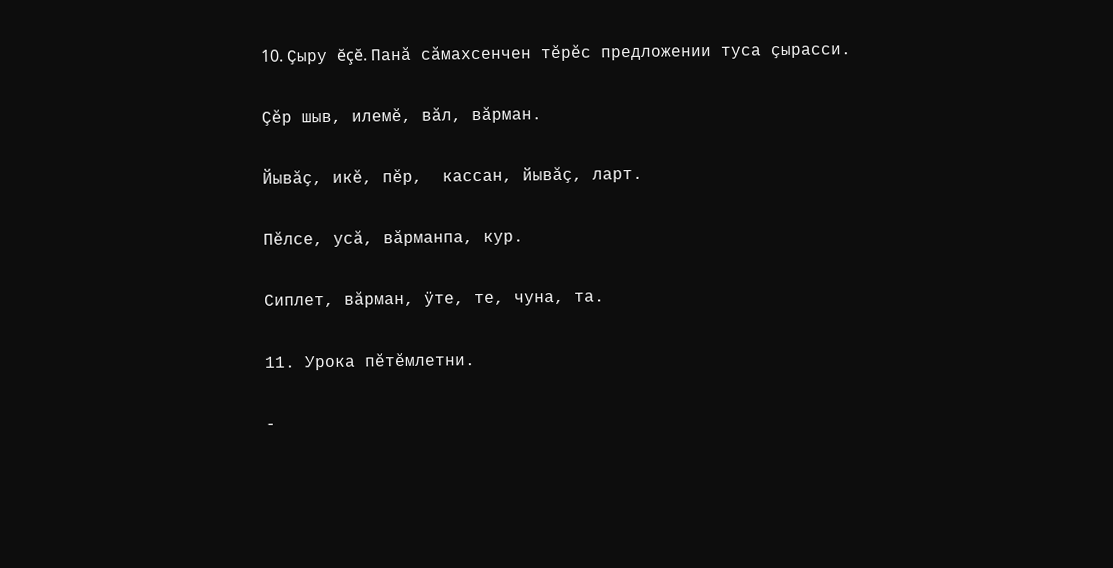10. Çыру ĕçĕ. Панă сăмахсенчен тĕрĕс предложении туса çырасси.

Çĕр шыв, илемĕ, вăл, вăрман.

Йывăç, икĕ, пĕр,  кассан, йывăç, ларт.

Пĕлсе, усă, вăрманпа, кур.

Сиплет, вăрман, ÿте, те, чуна, та.

11. Урока пĕтĕмлетни.

-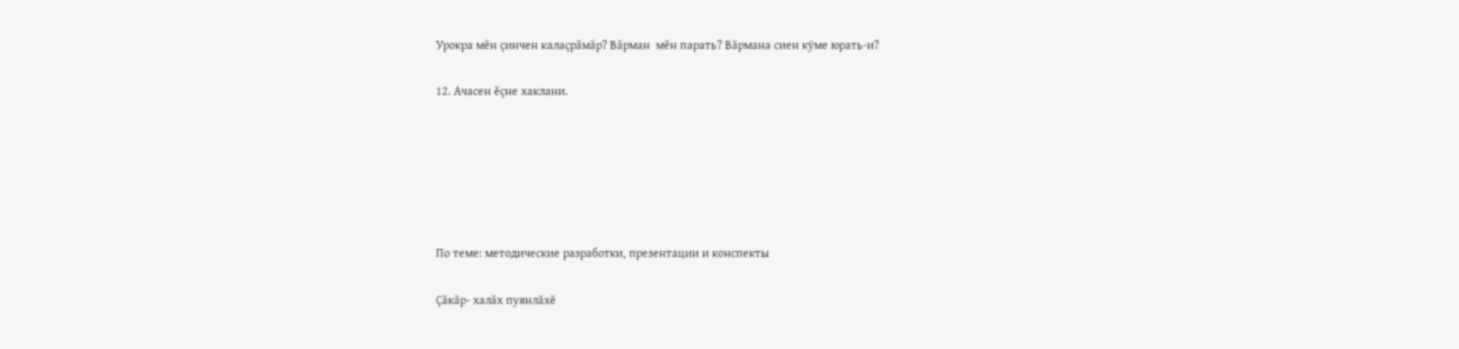Урокра мĕн çинчен калаçрăмăр? Вăрман  мĕн парать? Вăрмана сиен кÿме юрать-и?

12. Ачасен ĕçне хаклани.






По теме: методические разработки, презентации и конспекты

Çăкăр- халăх пуянлăхĕ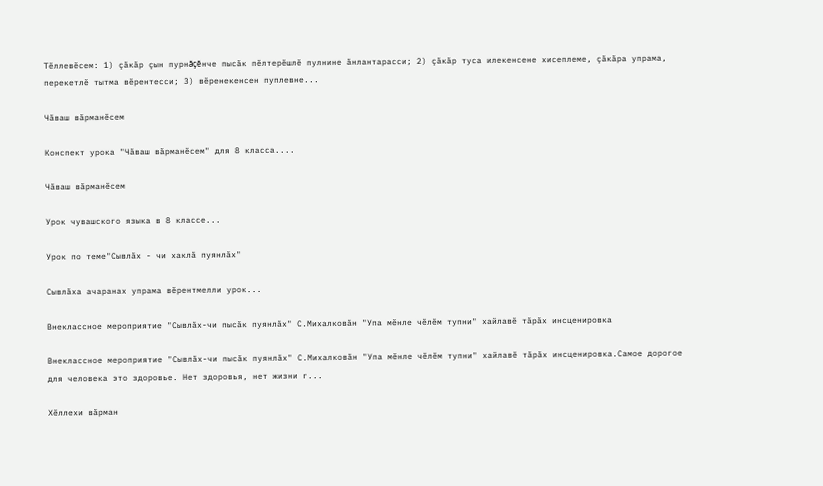Тĕллевĕсем: 1) çăкăр çын пурнăçĕнче пысăк пĕлтерĕшлĕ пулнине ăнлантарасси; 2) çăкăр туса илекенсене хисеплеме, çăкăра упрама, перекетлĕ тытма вĕрентесси; 3) вĕренекенсен пуплевне...

Чăваш вăрманĕсем

Конспект урока "Чăваш вăрманĕсем" для 8 класса....

Чăваш вăрманĕсем

Урок чувашского языка в 8 классе...

Урок по теме"Сывлăх - чи хаклă пуянлăх"

Сывлăха ачаранах упрама вĕрентмелли урок...

Внеклассное мероприятие "Сывлăх-чи пысăк пуянлăх" С.Михалковăн "Упа мĕнле чĕлĕм тупни" хайлавĕ тăрăх инсценировка

Внеклассное мероприятие "Сывлăх-чи пысăк пуянлăх" С.Михалковăн "Упа мĕнле чĕлĕм тупни" хайлавĕ тăрăх инсценировка.Самое дорогое для человека это здоровье. Нет здоровья, нет жизни г...

Хĕллехи вăрман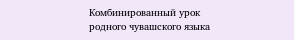Комбинированный урок родного чувашского языка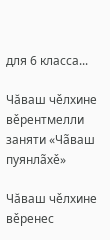для 6 класса...

Чăваш чěлхине вěрентмелли заняти «Чãваш пуянлãхě»

Чăваш чěлхине вěренес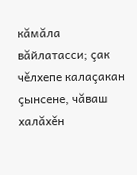кăмăла вăйлатасси; çак чěлхепе калаçакан çынсене, чăваш халăхěн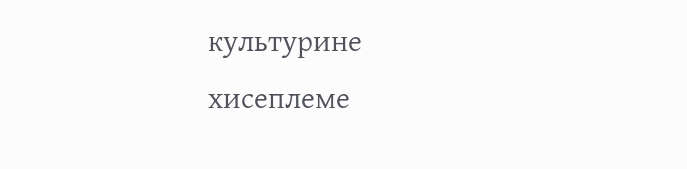культурине хисеплеме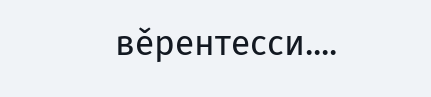вěрентесси....